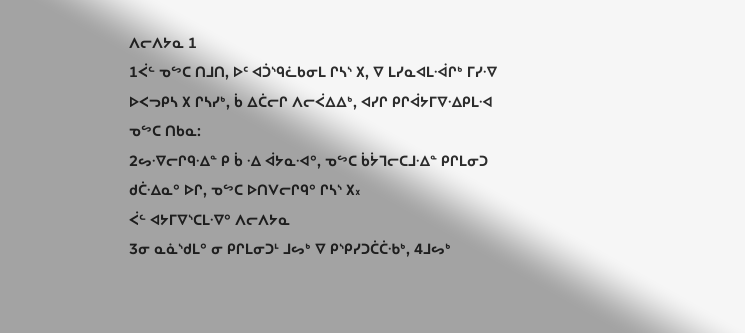ᐱᓕᐱᔭᓇ 1
1ᐹᓪ ᓀᔥᑕ ᑎᒧᑎ, ᐅᑦ ᐊᑑᔅᑫᓛᑲᓂᒪ ᒋᓴᔅ ᙭, ᐁ ᒪᓯᓇᐊᒪᐙᒋᒃ ᒥᓯᐌ ᐅᐸᓓᑭᓴ ᙭ ᒋᓴᓯᒃ, ᑳ ᐃᑖᓕᒋ ᐱᓕᐹᐃᐃᒃ, ᐊᓯᒋ ᑭᒋᐋᔭᒥᐁᐎᑭᒪᐗ ᓀᔥᑕ ᑎᑲᓇ:
2ᔕᐌᓕᒋᑫᐎᓐ ᑭ ᑳ ᐎ ᐋᔭᓇᐗᐤ, ᓀᔥᑕ ᑳᔮᒣᓕᑕᒧᐎᓐ ᑭᒋᒪᓂᑐ ᑯᑖᐎᓇᐤ ᐅᒋ, ᓀᔥᑕ ᐅᑎᐯᓕᒋᑫᐤ ᒋᓴᔅ ᙭᙮
ᐹᓪ ᐊᔭᒥᐁᔅᑕᒪᐌᐤ ᐱᓕᐱᔭᓇ
3ᓂ ᓇᓈᔅᑯᒪᐤ ᓂ ᑭᒋᒪᓂᑐᒻ ᒧᔕᒃ ᐁ ᑭᔅᑭᓯᑐᑖᑖᑾᒃ, 4ᒧᔕᒃ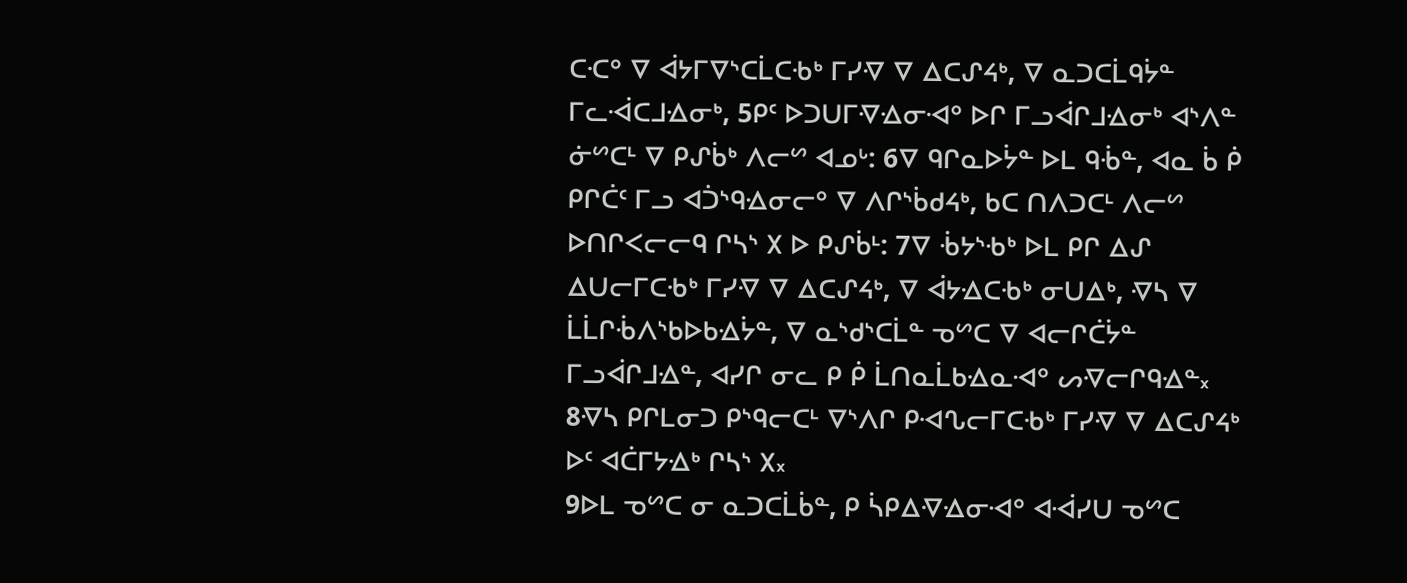ᑕᑡᐤ ᐁ ᐋᔭᒥᐁᔅᑕᒫᑕᑾᒃ ᒥᓯᐌ ᐁ ᐃᑕᔑᔦᒃ, ᐁ ᓇᑐᑕᒫᑫᔮᓐ ᒥᓚᐙᑕᒧᐎᓂᒃ, 5ᑭᑦ ᐅᑐᑌᒥᐌᐎᓂᐗᐤ ᐅᒋ ᒥᓗᐋᒋᒧᐎᓂᒃ ᐊᔅᐱᓐ ᓃᔥᑕᒻ ᐁ ᑭᔑᑳᒃ ᐱᓕᔥ ᐊᓄᒡ: 6ᐁ ᑫᒋᓇᐅᔮᓐ ᐅᒪ ᑫᒀᓐ, ᐊᓇ ᑳ ᑮ ᑭᒋᑖᑦ ᒥᓗ ᐊᑑᔅᑫᐎᓂᓕᐤ ᐁ ᐱᒋᔅᑳᑯᔦᒃ, ᑲᑕ ᑎᐱᑐᑕᒻ ᐱᓕᔥ ᐅᑎᒋᐸᓕᓕᑫ ᒋᓴᔅ ᙭ ᐅ ᑭᔑᑳᒻ: 7ᐁ ᒀᔭᔅᑾᒃ ᐅᒪ ᑭᒋ ᐃᔑ ᐃᑌᓕᒥᑕᑾᒃ ᒥᓯᐌ ᐁ ᐃᑕᔑᔦᒃ, ᐁ ᐋᔭᐎᑕᑾᒃ ᓂᑌᐃᒃ, ᐌᓴ ᐁ ᒫᒫᒋᒀᐱᔅᑲᐅᑲᐎᔮᓐ, ᐁ ᓇᔅᑯᔅᑕᒫᓐ ᓀᔥᑕ ᐁ ᐊᓕᒋᑖᔮᓐ ᒥᓗᐋᒋᒧᐎᓐ, ᐊᓯᒋ ᓂᓚ ᑭ ᑮ ᒫᑎᓇᒫᑲᐎᓇᐗᐤ ᔕᐌᓕᒋᑫᐎᓐ᙮ 8ᐌᓴ ᑭᒋᒪᓂᑐ ᑭᔅᑫᓕᑕᒻ ᐁᔅᐱᒋ ᑭᐗᔐᓕᒥᑕᑾᒃ ᒥᓯᐌ ᐁ ᐃᑕᔑᔦᒃ ᐅᑦ ᐊᑖᒥᔭᐎᒃ ᒋᓴᔅ ᙭᙮
9ᐅᒪ ᓀᔥᑕ ᓂ ᓇᑐᑕᒫᑳᓐ, ᑭ ᓵᑭᐃᐌᐎᓂᐗᐤ ᐊᐙᓯᑌ ᓀᔥᑕ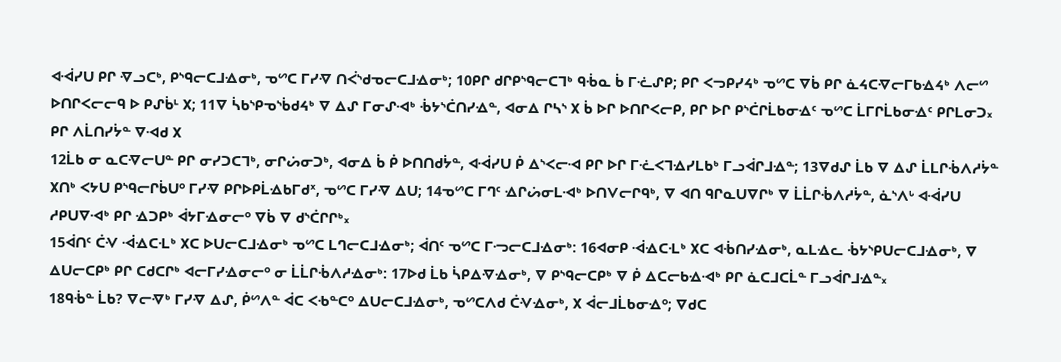ᐊᐙᓯᑌ ᑭᒋ ᐌᓗᑕᒃ, ᑭᔅᑫᓕᑕᒧᐎᓂᒃ, ᓀᔥᑕ ᒥᓯᐌ ᑎᐹᔅᑯᓀᓕᑕᒧᐎᓂᒃ; 10ᑭᒋ ᑯᒋᑭᔅᑫᓕᑕᒣᒃ ᑫᒀᓇ ᑳ ᒥᓨᔑᑭ; ᑭᒋ ᐸᓓᑭᓯᔦᒃ ᓀᔥᑕ ᐁᑳ ᑭᒋ ᓈᔦᑕᐌᓕᒥᑲᐎᔦᒃ ᐱᓕᔥ ᐅᑎᒋᐸᓕᓕᑫ ᐅ ᑭᔑᑳᒻ ᙭; 11ᐁ ᓵᑲᔅᑭᓀᔅᑳᑯᔦᒃ ᐁ ᐃᔑ ᒥᓂᔑᐗᒃ ᒀᔭᔅᑖᑎᓯᐎᓐ, ᐊᓂᐃ ᒋᓴᔅ ᙭ ᑳ ᐅᒋ ᐅᑎᒋᐸᓕᑭ, ᑭᒋ ᐅᒋ ᑭᔅᑖᒋᒫᑲᓂᐎᑦ ᓀᔥᑕ ᒫᒥᒋᒫᑲᓂᐎᑦ ᑭᒋᒪᓂᑐ᙮
ᑭᒋ ᐱᒫᑎᓯᔮᓐ ᐁᐗᑯ ᙭
12ᒫᑲ ᓂ ᓇᑕᐌᓕᑌᓐ ᑭᒋ ᓂᓯᑐᑕᒣᒃ, ᓂᒋᔖᓂᑐᒃ, ᐊᓂᐃ ᑳ ᑮ ᐅᑎᑎᑯᔮᓐ, ᐊᐙᓯᑌ ᑮ ᐃᔅᐸᓕᐗ ᑭᒋ ᐅᒋ ᒥᓨᐸᒣᐎᓯᒪᑲᒃ ᒥᓗᐋᒋᒧᐎᓐ; 13ᐁᑯᔑ ᒫᑲ ᐁ ᐃᔑ ᒫᒪᒋᒀᐱᓱᔮᓐ ᙭ᑎᒃ ᐸᔭᑌ ᑭᔅᑫᓕᒋᑳᑌᐤ ᒥᓯᐌ ᑭᒋᐅᑭᒫᐎᑲᒥᑯᕽ, ᓀᔥᑕ ᒥᓯᐌ ᐃᑌ; 14ᓀᔥᑕ ᒥᒉᑦ ᐎᒋᔖᓂᒪᐗᒃ ᐅᑎᐯᓕᒋᑫᒃ, ᐁ ᐊᑎ ᑫᒋᓇᑌᐁᒋᒃ ᐁ ᒫᒫᒋᒀᐱᓱᔮᓐ, ᓈᔅᐱᒡ ᐊᐙᓯᑌ ᓱᑭᑌᐁᐗᒃ ᑭᒋ ᐎᑐᑭᒃ ᐋᔭᒥᐎᓂᓕᐤ ᐁᑳ ᐁ ᑯᔅᑖᒋᒋᒃ᙮
15ᐋᑎᑦ ᑖᐺ ᐙᐎᑕᒶᒃ ᙭ᑕ ᐅᑌᓕᑕᒧᐎᓂᒃ ᓀᔥᑕ ᒪᒉᓕᑕᒧᐎᓂᒃ; ᐋᑎᑦ ᓀᔥᑕ ᒥᓜᓕᑕᒧᐎᓂᒃ: 16ᐊᓂᑭ ᐙᐎᑕᒶᒃ ᙭ᑕ ᐊᒀᑎᓯᐎᓂᒃ, ᓇᒪᐎᓚ ᒀᔭᔅᑭᑌᓕᑕᒧᐎᓂᒃ, ᐁ ᐃᑌᓕᑕᑭᒃ ᑭᒋ ᑕᑯᑕᒋᒃ ᐊᓕᒥᓯᐎᓂᓕᐤ ᓂ ᒫᒫᒋᒀᐱᓱᐎᓂᒃ: 17ᐅᑯ ᒫᑲ ᓵᑭᐃᐌᐎᓂᒃ, ᐁ ᑭᔅᑫᓕᑕᑭᒃ ᐁ ᑮ ᐃᑕᓕᑲᐎᐗᒃ ᑭᒋ ᓈᑕᒧᑕᒫᓐ ᒥᓗᐋᒋᒧᐎᓐ᙮
18ᑫᒀᓐ ᒫᑲ? ᐁᓕᐌᒃ ᒥᓯᐌ ᐃᔑ, ᑮᔥᐱᓐ ᐋᑕ ᐸᑾᓐᑕᐤ ᐃᑌᓕᑕᒧᐎᓂᒃ, ᓀᔥᑕᐱᑯ ᑖᐺᐎᓂᒃ, ᙭ ᐋᓕᒧᒫᑲᓂᐎᐤ; ᐁᑯᑕ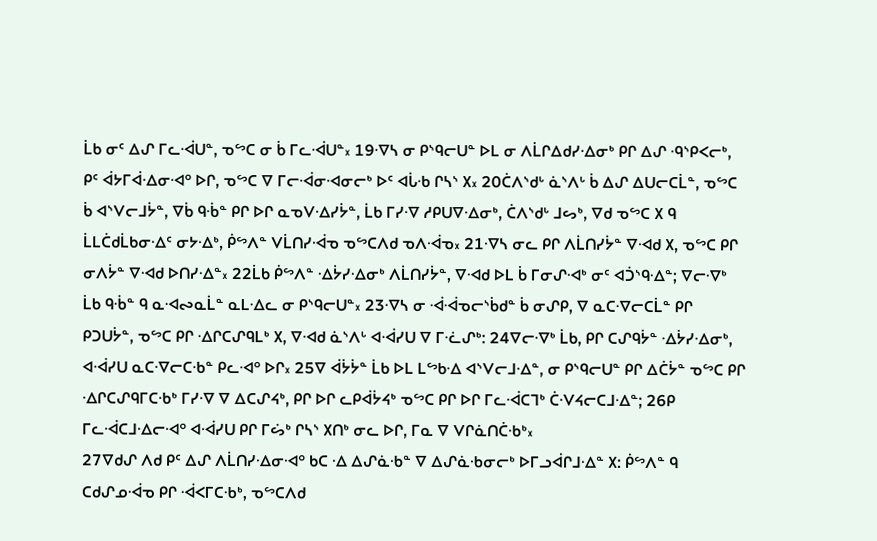ᒫᑲ ᓂᑦ ᐃᔑ ᒥᓚᐙᑌᓐ, ᓀᔥᑕ ᓂ ᑳ ᒥᓚᐙᑌᓐ᙮ 19ᐌᓴ ᓂ ᑭᔅᑫᓕᑌᓐ ᐅᒪ ᓂ ᐱᒫᒋᐃᑯᓯᐎᓂᒃ ᑭᒋ ᐃᔑ ᑴᔅᑭᐸᓕᒃ, ᑭᑦ ᐋᔭᒥᐋᐎᓂᐗᐤ ᐅᒋ, ᓀᔥᑕ ᐁ ᒥᓕᐙᓂᐗᓂᓕᒃ ᐅᑦ ᐊᒑᑾ ᒋᓴᔅ ᙭᙮ 20ᑖᐱᔅᑯᒡ ᓈᔅᐱᒡ ᑳ ᐃᔑ ᐃᑌᓕᑕᒫᓐ, ᓀᔥᑕ ᑳ ᐊᔅᐯᓕᒧᔮᓐ, ᐁᑳ ᑫᒀᓐ ᑭᒋ ᐅᒋ ᓇᓀᐯᐎᓯᔮᓐ, ᒫᑲ ᒥᓯᐌ ᓱᑭᑌᐁᐎᓂᒃ, ᑖᐱᔅᑯᒡ ᒧᔕᒃ, ᐁᑯ ᓀᔥᑕ ᙭ ᑫ ᒫᒪᑖᑯᒫᑲᓂᐎᑦ ᓂᔭᐎᒃ, ᑮᔥᐱᓐ ᐯᒫᑎᓯᐙᓀ ᓀᔥᑕᐱᑯ ᓀᐱᐙᓀ᙮ 21ᐌᓴ ᓂᓚ ᑭᒋ ᐱᒫᑎᓯᔮᓐ ᐁᐗᑯ ᙭, ᓀᔥᑕ ᑭᒋ ᓂᐱᔮᓐ ᐁᐗᑯ ᐅᑎᓯᐎᓐ᙮ 22ᒫᑲ ᑮᔥᐱᓐ ᐎᔮᓯᐎᓂᒃ ᐱᒫᑎᓯᔮᓐ, ᐁᐗᑯ ᐅᒪ ᑳ ᒥᓂᔑᐗᒃ ᓂᑦ ᐊᑑᔅᑫᐎᓐ; ᐁᓕᐌᒃ ᒫᑲ ᑫᒀᓐ ᑫ ᓇᐗᔓᓇᒫᓐ ᓇᒪᐎᓚ ᓂ ᑭᔅᑫᓕᑌᓐ᙮ 23ᐌᓴ ᓂ ᐙᐙᓀᓕᔅᑳᑯᓐ ᑳ ᓂᔑᑭ, ᐁ ᓇᑕᐌᓕᑕᒫᓐ ᑭᒋ ᑭᑐᑌᔮᓐ, ᓀᔥᑕ ᑭᒋ ᐎᒋᑕᔑᑫᒪᒃ ᙭, ᐁᐗᑯ ᓈᔅᐱᒡ ᐊᐙᓯᑌ ᐁ ᒥᓨᔑᒃ: 24ᐁᓕᐌᒃ ᒫᑲ, ᑭᒋ ᑕᔑᑫᔮᓐ ᐎᔮᓯᐎᓂᒃ, ᐊᐙᓯᑌ ᓇᑕᐌᓕᑕᑾᓐ ᑭᓚᐗᐤ ᐅᒋ᙮ 25ᐁ ᐋᔮᔮᓐ ᒫᑲ ᐅᒪ ᒪᔥᑲᐎ ᐊᔅᐯᓕᒧᐎᓐ, ᓂ ᑭᔅᑫᓕᑌᓐ ᑭᒋ ᐃᑖᔮᓐ ᓀᔥᑕ ᑭᒋ ᐎᒋᑕᔑᑫᒥᑕᑾᒃ ᒥᓯᐌ ᐁ ᐃᑕᔑᔦᒃ, ᑭᒋ ᐅᒋ ᓚᑭᐋᔮᔦᒃ ᓀᔥᑕ ᑭᒋ ᐅᒋ ᒥᓚᐙᑕᒣᒃ ᑖᐺᔦᓕᑕᒧᐎᓐ; 26ᑭ ᒥᓚᐙᑕᒧᐎᓕᐗᐤ ᐊᐙᓯᑌ ᑭᒋ ᒥᔖᒃ ᒋᓴᔅ ᙭ᑎᒃ ᓂᓚ ᐅᒋ, ᒥᓇ ᐁ ᐯᒋᓈᑎᑖᑾᒃ᙮
27ᐁᑯᔑ ᐱᑯ ᑭᑦ ᐃᔑ ᐱᒫᑎᓯᐎᓂᐗᐤ ᑲᑕ ᐎ ᐃᔑᓈᑾᓐ ᐁ ᐃᔑᓈᑾᓂᓕᒃ ᐅᒥᓗᐋᒋᒧᐎᓐ ᙭: ᑮᔥᐱᓐ ᑫ ᑕᑯᔑᓄᐙᓀ ᑭᒋ ᐙᐸᒥᑕᑾᒃ, ᓀᔥᑕᐱᑯ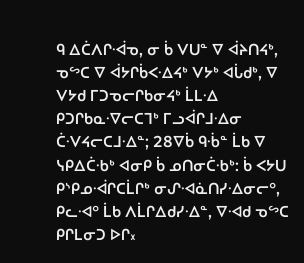ᑫ ᐃᑖᐱᒋᐙᓀ, ᓂ ᑳ ᐯᑌᓐ ᐁ ᐋᔨᑎᔦᒃ, ᓀᔥᑕ ᐁ ᐋᔭᒋᑳᐸᐎᔦᒃ ᐯᔭᒃ ᐊᒑᑯᒃ, ᐁ ᐯᔭᑯ ᒥᑐᓀᓕᒋᑲᓂᔦᒃ ᒫᒪᐎ ᑭᑐᒋᑲᓇᐌᓕᑕᒣᒃ ᒥᓗᐋᒋᒧᐎᓂ ᑖᐺᔦᓕᑕᒧᐎᓐ; 28ᐁᑳ ᑫᒀᓐ ᒫᑲ ᐁ ᓭᑭᐃᑖᑾᒃ ᐊᓂᑭ ᑳ ᓄᑎᓂᑖᑾᒃ: ᑳ ᐸᔭᑌ ᑭᔅᑭᓄᐙᒋᑕᒫᒋᒃ ᓂᔑᐗᓈᑎᓯᐎᓂᓕᐤ, ᑭᓚᐗᐤ ᒫᑲ ᐱᒫᒋᐃᑯᓯᐎᓐ, ᐁᐗᑯ ᓀᔥᑕ ᑭᒋᒪᓂᑐ ᐅᒋ᙮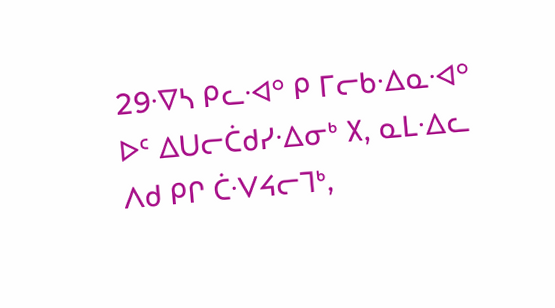29ᐌᓴ ᑭᓚᐗᐤ ᑭ ᒥᓕᑲᐎᓇᐗᐤ ᐅᑦ ᐃᑌᓕᑖᑯᓯᐎᓂᒃ ᙭, ᓇᒪᐎᓚ ᐱᑯ ᑭᒋ ᑖᐺᔦᓕᒣᒃ,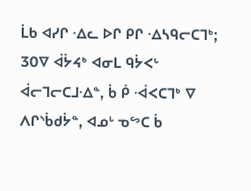ᒫᑲ ᐊᓯᒋ ᐎᓚ ᐅᒋ ᑭᒋ ᐎᓴᑫᓕᑕᒣᒃ; 30ᐁ ᐋᔮᔦᒃ ᐊᓂᒪ ᑫᔮᐸᒡ ᐋᓕᒣᓕᑕᒧᐎᓐ, ᑳ ᑮ ᐙᐸᑕᒣᒃ ᐁ ᐱᒋᔅᑳᑯᔮᓐ, ᐊᓄᒡ ᓀᔥᑕ ᑳ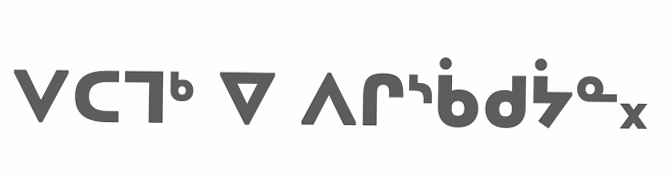ᐯᑕᒣᒃ ᐁ ᐱᒋᔅᑳᑯᔮᓐ᙮